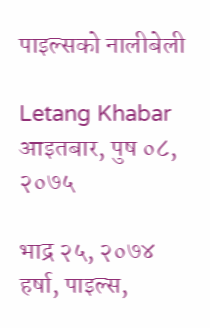पाइल्सको नालीबेली

Letang Khabar आइतबार, पुष ०८, २०७५

भाद्र २५, २०७४ हर्षा, पाइल्स,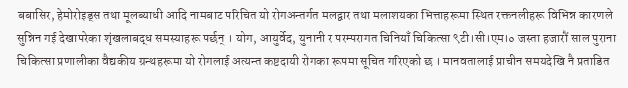बबासिर, हेमोरोइड्स तथा मूलब्याधी आदि नामबाट परिचित यो रोगअन्तर्गत मलद्वार तथा मलाशयका भित्ताहरूमा स्थित रक्तनलीहरू विभिन्न कारणले सुन्निन गई देखापरेका शृंखलाबद्ध समस्याहरू पर्छन् । योग, आयुर्वेद, युनानी र परम्परागत चिनियाँ चिकित्सा ९टी।सी।एम।० जस्ता हजारौं साल पुराना चिकित्सा प्रणालीका वैद्यकीय ग्रन्थहरूमा यो रोगलाई अत्यन्त कष्टदायी रोगका रूपमा सूचित गरिएको छ । मानवतालाई प्राचीन समयदेखि नै प्रताडित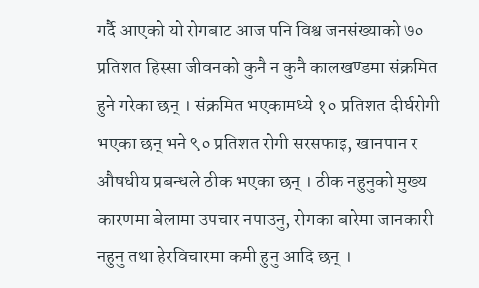गर्दै आएको यो रोगबाट आज पनि विश्व जनसंख्याको ७० प्रतिशत हिस्सा जीवनको कुनै न कुनै कालखण्डमा संक्रमित हुने गरेका छन् । संक्रमित भएकामध्ये १० प्रतिशत दीर्घरोगी भएका छन् भने ९० प्रतिशत रोगी सरसफाइ, खानपान र औषधीय प्रबन्धले ठीक भएका छन् । ठीक नहुनुको मुख्य कारणमा बेलामा उपचार नपाउनु, रोगका बारेमा जानकारी नहुनु तथा हेरविचारमा कमी हुनु आदि छन् ।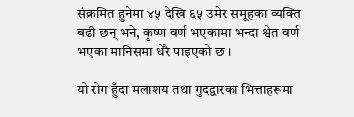संक्रमित हुनेमा ४५ देखि ६५ उमेर समूहका व्यक्ति बढी छन् भने, कृष्ण वर्ण भएकामा भन्दा श्वेत वर्ण भएका मानिसमा धेरै पाइएको छ ।

यो रोग हुँदा मलाशय तथा गुदद्वारका भित्ताहरूमा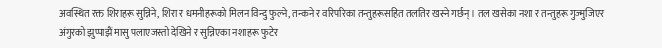अवस्थित रक्त शिराहरू सुन्निने, शिरा र धमनीहरूको मिलन विन्दु फुल्ने, तन्कने र वरिपरिका तन्तुहरूसहित तलतिर खस्ने गर्छन् । तल खसेका नशा र तन्तुहरू गुज्मुजिएर अंगुरको झुप्पाझैं मासु पलाएजस्तो देखिने र सुन्निएका नशाहरू फुटेर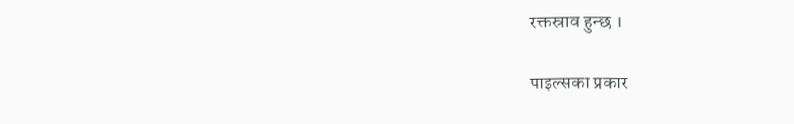रक्तस्राव हुन्छ ।

पाइल्सका प्रकार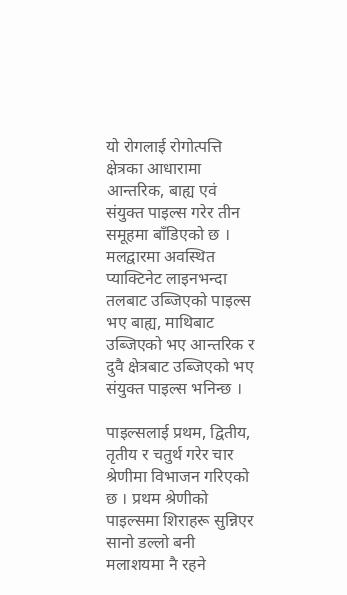यो रोगलाई रोगोत्पत्ति क्षेत्रका आधारामा आन्तरिक, बाह्य एवं संयुक्त पाइल्स गरेर तीन समूहमा बाँडिएको छ । मलद्वारमा अवस्थित प्याक्टिनेट लाइनभन्दा तलबाट उब्जिएको पाइल्स भए बाह्य, माथिबाट उब्जिएको भए आन्तरिक र दुवै क्षेत्रबाट उब्जिएको भए संयुक्त पाइल्स भनिन्छ ।

पाइल्सलाई प्रथम, द्वितीय, तृतीय र चतुर्थ गरेर चार श्रेणीमा विभाजन गरिएको छ । प्रथम श्रेणीको पाइल्समा शिराहरू सुन्निएर सानो डल्लो बनी मलाशयमा नै रहने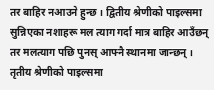तर बाहिर नआउने हुन्छ । द्वितीय श्रेणीको पाइल्समा सुन्निएका नशाहरू मल त्याग गर्दा मात्र बाहिर आउँछन् तर मलत्याग पछि पुनस् आफ्नै स्थानमा जान्छन् । तृतीय श्रेणीको पाइल्समा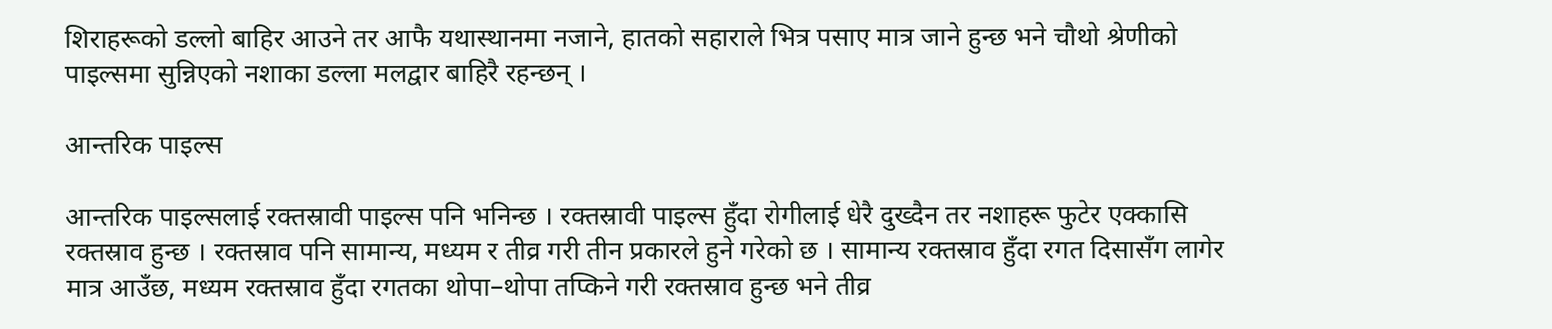शिराहरूको डल्लो बाहिर आउने तर आफै यथास्थानमा नजाने, हातको सहाराले भित्र पसाए मात्र जाने हुन्छ भने चौथो श्रेणीको पाइल्समा सुन्निएको नशाका डल्ला मलद्वार बाहिरै रहन्छन् ।

आन्तरिक पाइल्स

आन्तरिक पाइल्सलाई रक्तस्रावी पाइल्स पनि भनिन्छ । रक्तस्रावी पाइल्स हुँदा रोगीलाई धेरै दुख्दैन तर नशाहरू फुटेर एक्कासि रक्तस्राव हुन्छ । रक्तस्राव पनि सामान्य, मध्यम र तीव्र गरी तीन प्रकारले हुने गरेको छ । सामान्य रक्तस्राव हुँदा रगत दिसासँग लागेर मात्र आउँछ, मध्यम रक्तस्राव हुँदा रगतका थोपा–थोपा तप्किने गरी रक्तस्राव हुन्छ भने तीव्र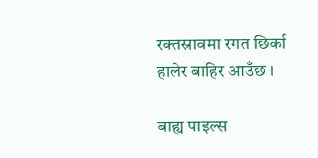रक्तस्रावमा रगत छिर्का हालेर बाहिर आउँछ ।

बाह्य पाइल्स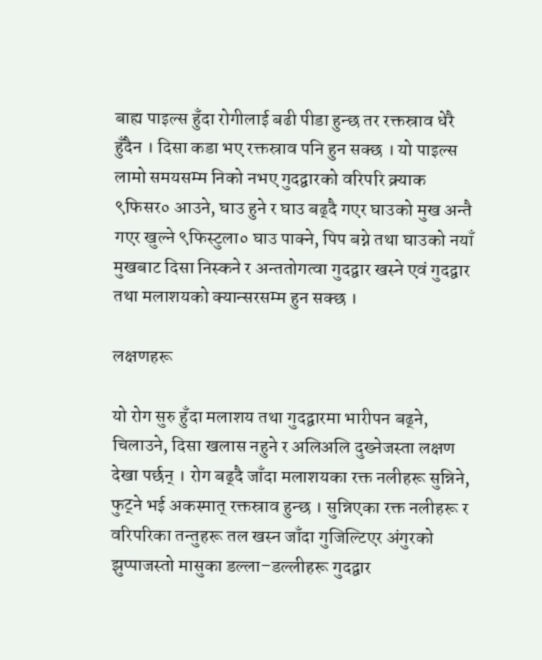बाह्य पाइल्स हुँदा रोगीलाई बढी पीडा हुन्छ तर रक्तस्राव धेरै हुँदैन । दिसा कडा भए रक्तस्राव पनि हुन सक्छ । यो पाइल्स लामो समयसम्म निको नभए गुदद्वारको वरिपरि क्र्याक ९फिसर० आउने, घाउ हुने र घाउ बढ्दै गएर घाउको मुख अन्तै गएर खुल्ने ९फिस्टुला० घाउ पाक्ने, पिप बग्ने तथा घाउको नयाँ मुखबाट दिसा निस्कने र अन्ततोगत्वा गुदद्वार खस्ने एवं गुदद्वार तथा मलाशयको क्यान्सरसम्म हुन सक्छ ।

लक्षणहरू

यो रोग सुरु हुँदा मलाशय तथा गुदद्वारमा भारीपन बढ्ने, चिलाउने, दिसा खलास नहुने र अलिअलि दुख्नेजस्ता लक्षण देखा पर्छन् । रोग बढ्दै जाँदा मलाशयका रक्त नलीहरू सुन्निने, फुट्ने भई अकस्मात् रक्तस्राव हुन्छ । सुन्निएका रक्त नलीहरू र वरिपरिका तन्तुहरू तल खस्न जाँदा गुजिल्टिएर अंगुरको झुप्पाजस्तो मासुका डल्ला–डल्लीहरू गुदद्वार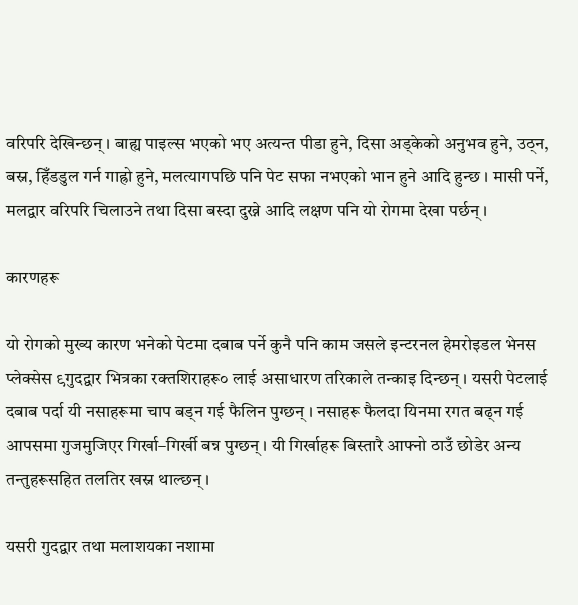वरिपरि देखिन्छन् । बाह्य पाइल्स भएको भए अत्यन्त पीडा हुने, दिसा अड्केको अनुभव हुने, उठ्न, बस्न, हिँडडुल गर्न गाह्रो हुने, मलत्यागपछि पनि पेट सफा नभएको भान हुने आदि हुन्छ । मासी पर्ने, मलद्वार वरिपरि चिलाउने तथा दिसा बस्दा दुख्ने आदि लक्षण पनि यो रोगमा देखा पर्छन् ।

कारणहरू

यो रोगको मुख्य कारण भनेको पेटमा दबाब पर्ने कुनै पनि काम जसले इन्टरनल हेमरोइडल भेनस प्लेक्सेस ९गुदद्वार भित्रका रक्तशिराहरू० लाई असाधारण तरिकाले तन्काइ दिन्छन् । यसरी पेटलाई दबाब पर्दा यी नसाहरूमा चाप बड्न गई फैलिन पुग्छन् । नसाहरू फैलदा यिनमा रगत बढ्न गई आपसमा गुजमुजिएर गिर्खा–गिर्खी बन्न पुग्छन् । यी गिर्खाहरू बिस्तारै आफ्नो ठाउँ छोडेर अन्य तन्तुहरूसहित तलतिर खस्न थाल्छन् ।

यसरी गुदद्वार तथा मलाशयका नशामा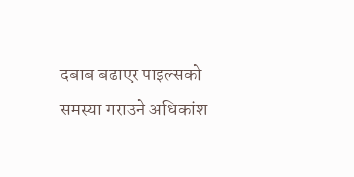दबाब बढाएर पाइल्सको समस्या गराउने अधिकांश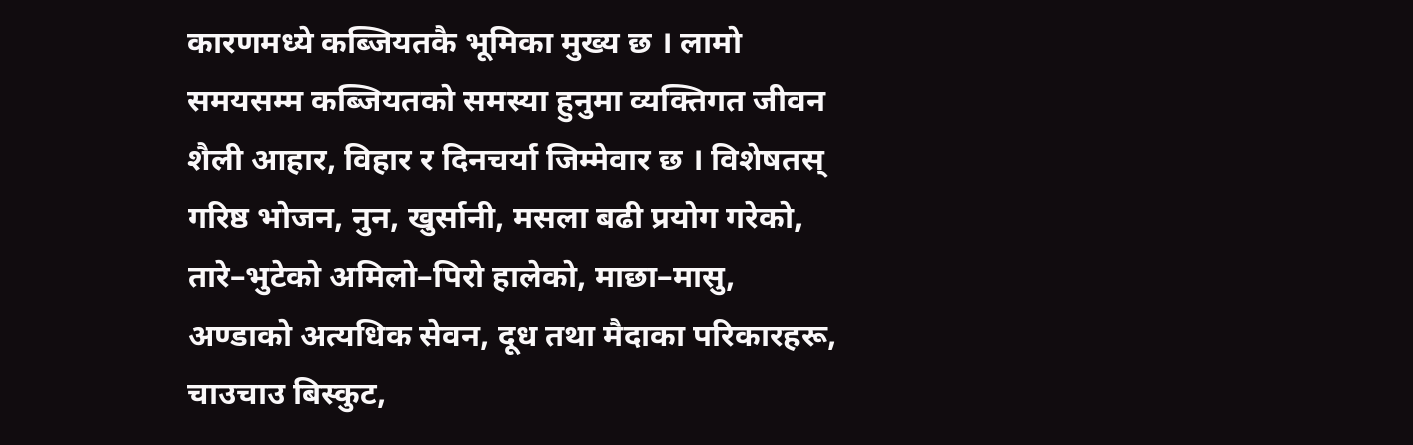कारणमध्ये कब्जियतकै भूमिका मुख्य छ । लामो समयसम्म कब्जियतको समस्या हुनुमा व्यक्तिगत जीवन शैली आहार, विहार र दिनचर्या जिम्मेवार छ । विशेषतस् गरिष्ठ भोजन, नुन, खुर्सानी, मसला बढी प्रयोग गरेको, तारे–भुटेको अमिलो–पिरो हालेको, माछा–मासु, अण्डाको अत्यधिक सेवन, दूध तथा मैदाका परिकारहरू, चाउचाउ बिस्कुट,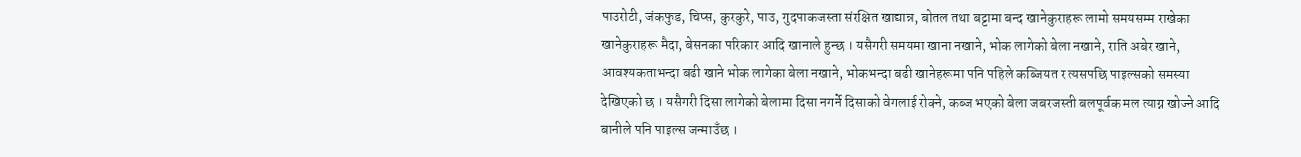पाउरोटी, जंकफुड, चिप्स, कुरकुरे, पाउ, गुदपाकजस्ता संरक्षित खाद्यान्न, बोतल तथा बट्टामा बन्द खानेकुराहरू लामो समयसम्म राखेका खानेकुराहरू मैदा, बेसनका परिकार आदि खानाले हुन्छ । यसैगरी समयमा खाना नखाने, भोक लागेको बेला नखाने, राति अबेर खाने, आवश्यकताभन्दा बढी खाने भोक लागेका बेला नखाने, भोकभन्दा बढी खानेहरूमा पनि पहिले कब्जियत र त्यसपछि पाइल्सको समस्या देखिएको छ । यसैगरी दिसा लागेको बेलामा दिसा नगर्ने दिसाको वेगलाई रोक्ने, कब्ज भएको बेला जबरजस्ती बलपूर्वक मल त्याग्न खोज्ने आदि बानीले पनि पाइल्स जन्माउँछ ।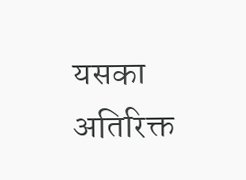यसका अतिरिक्त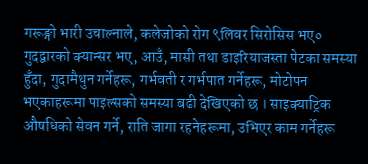गरूङ्गो भारी उचाल्नाले, कलेजोको रोग ९लिवर सिरोसिस भए० गुदद्वारको क्यान्सर भए, आउँ, मासी तथा डाइरियाजस्ता पेटका समस्या हुँदा, गुदामैथुन गर्नेहरू, गर्भवती र गर्भपात गर्नेहरू, मोटोपन भएकाहरूमा पाइल्सको समस्या बढी देखिएको छ । साइक्याट्रिक औषधिको सेवन गर्ने, राति जागा रहनेहरूमा, उभिएर काम गर्नेहरू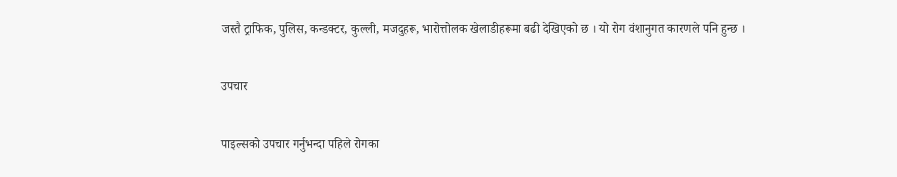जस्तै ट्राफिक, पुलिस, कन्डक्टर, कुल्ली, मजदुहरू, भारोत्तोलक खेलाडीहरूमा बढी देखिएको छ । यो रोग वंशानुगत कारणले पनि हुन्छ ।

उपचार

पाइल्सको उपचार गर्नुभन्दा पहिले रोगका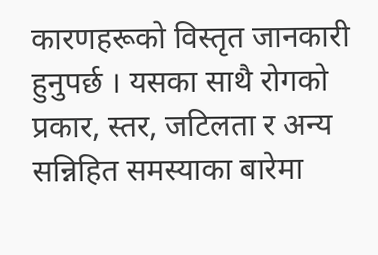कारणहरूको विस्तृत जानकारी हुनुपर्छ । यसका साथै रोगको प्रकार, स्तर, जटिलता र अन्य सन्निहित समस्याका बारेमा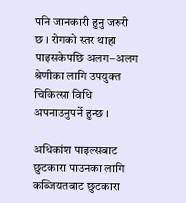पनि जानकारी हुनु जरुरी छ । रोगको स्तर थाहा पाइसकेपछि अलग–अलग श्रेणीका लागि उपयुक्त चिकित्सा विधि अपनाउनुपर्ने हुन्छ ।

अधिकांश पाइल्सबाट छुटकारा पाउनका लागि कब्जियतबाट छुटकारा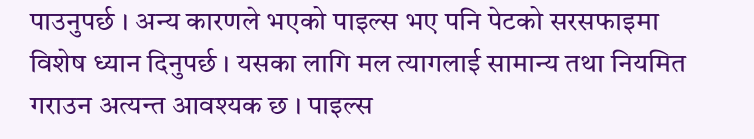पाउनुपर्छ । अन्य कारणले भएको पाइल्स भए पनि पेटको सरसफाइमा विशेष ध्यान दिनुपर्छ । यसका लागि मल त्यागलाई सामान्य तथा नियमित गराउन अत्यन्त आवश्यक छ । पाइल्स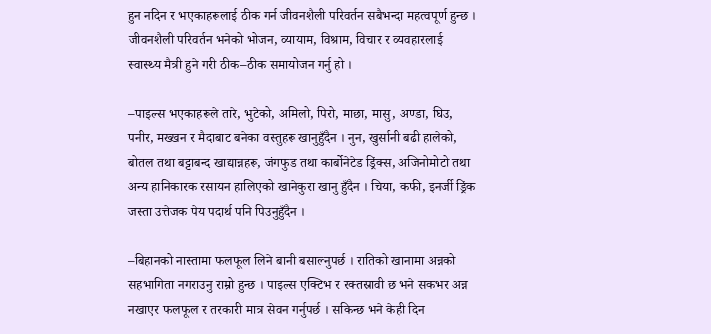हुन नदिन र भएकाहरूलाई ठीक गर्न जीवनशैली परिवर्तन सबैभन्दा महत्वपूर्ण हुन्छ । जीवनशैली परिवर्तन भनेको भोजन, व्यायाम, विश्राम, विचार र व्यवहारलाई स्वास्थ्य मैत्री हुने गरी ठीक–ठीक समायोजन गर्नु हो ।

–पाइल्स भएकाहरूले तारे, भुटेको, अमिलो, पिरो, माछा, मासु, अण्डा, घिउ, पनीर, मख्खन र मैदाबाट बनेका वस्तुहरू खानुहुँदैन । नुन, खुर्सानी बढी हालेको, बोतल तथा बट्टाबन्द खाद्यान्नहरू, जंगफुड तथा कार्बोनेटेड ड्रिंक्स, अजिनोमोटो तथा अन्य हानिकारक रसायन हालिएको खानेकुरा खानु हुँदैन । चिया, कफी, इनर्जी ड्रिंक जस्ता उत्तेजक पेय पदार्थ पनि पिउनुहुँदैन ।

–बिहानको नास्तामा फलफूल लिने बानी बसाल्नुपर्छ । रातिको खानामा अन्नको सहभागिता नगराउनु राम्रो हुन्छ । पाइल्स एक्टिभ र रक्तस्रावी छ भने सकभर अन्न नखाएर फलफूल र तरकारी मात्र सेवन गर्नुपर्छ । सकिन्छ भने केही दिन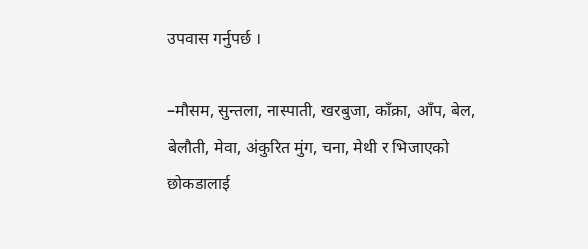उपवास गर्नुपर्छ ।

–मौसम, सुन्तला, नास्पाती, खरबुजा, काँक्रा, आँप, बेल, बेलौती, मेवा, अंकुरित मुंग, चना, मेथी र भिजाएको छोकडालाई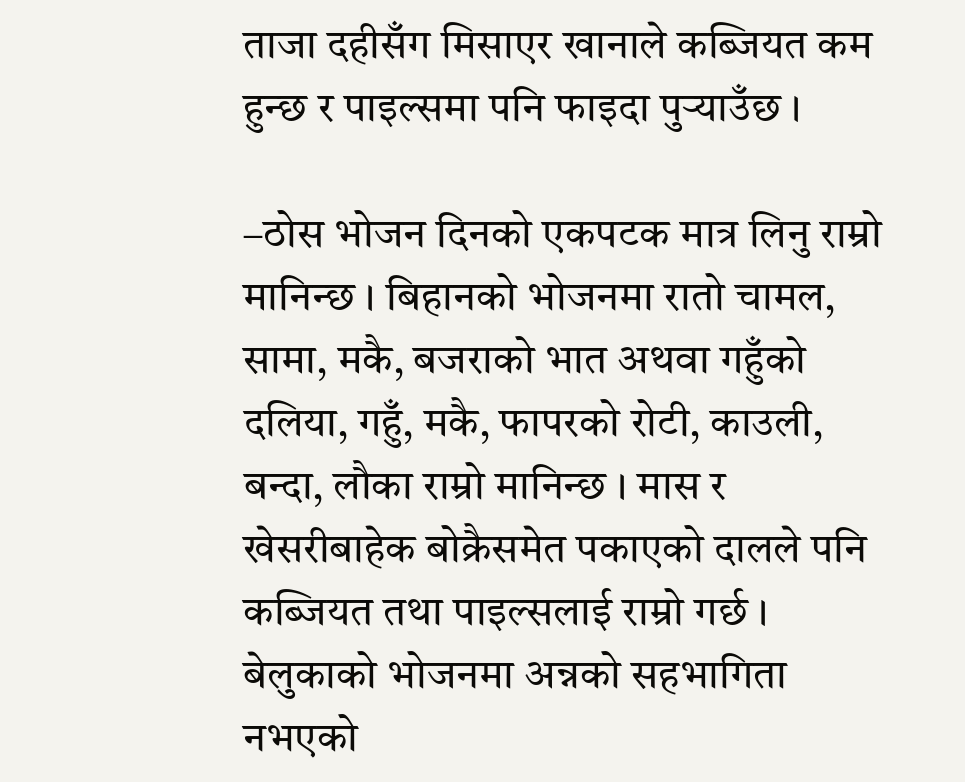ताजा दहीसँग मिसाएर खानाले कब्जियत कम हुन्छ र पाइल्समा पनि फाइदा पुर्‍याउँछ ।

–ठोस भोजन दिनको एकपटक मात्र लिनु राम्रो मानिन्छ । बिहानको भोजनमा रातो चामल, सामा, मकै, बजराको भात अथवा गहुँको दलिया, गहुँ, मकै, फापरको रोटी, काउली, बन्दा, लौका राम्रो मानिन्छ । मास र खेसरीबाहेक बोक्रैसमेत पकाएको दालले पनि कब्जियत तथा पाइल्सलाई राम्रो गर्छ । बेलुकाको भोजनमा अन्नको सहभागिता नभएको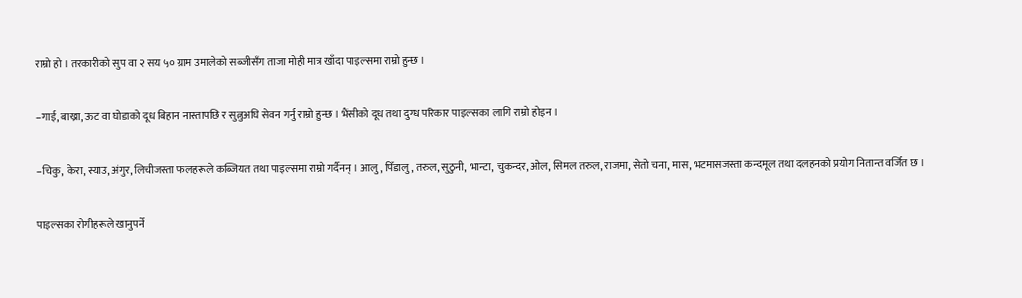राम्रो हो । तरकारीको सुप वा २ सय ५० ग्राम उमालेको सब्जीसँग ताजा मोही मात्र खाँदा पाइल्समा राम्रो हुन्छ ।

–गाई, बाख्रा, ऊट वा घोडाको दूध बिहान नास्तापछि र सुत्नुअघि सेवन गर्नु राम्रो हुन्छ । भैंसीको दूध तथा दुग्ध परिकार पाइल्सका लागि राम्रो होइन ।

–चिकु, केरा, स्याउ, अंगुर, लिचीजस्ता फलहरूले कब्जियत तथा पाइल्समा राम्रो गर्दैनन् । आलु, पिँडालु, तरुल, सुठुनी, भान्टा, चुकन्दर, ओल, सिमल तरुल, राजमा, सेतो चना, मास, भटमासजस्ता कन्दमूल तथा दलहनको प्रयोग नितान्त वर्जित छ ।

पाइल्सका रोगीहरूले खानुपर्ने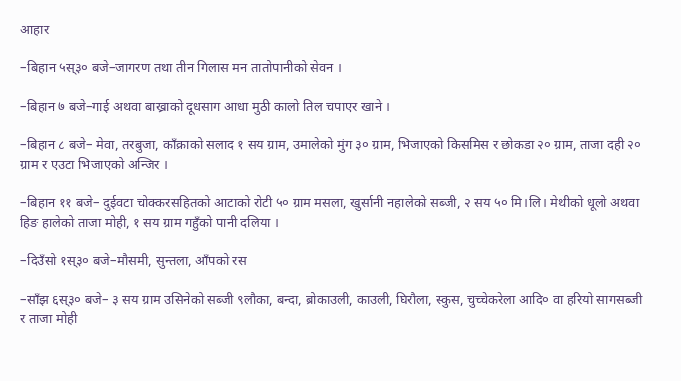आहार

–बिहान ५स्३० बजे–जागरण तथा तीन गिलास मन तातोपानीको सेवन ।

–बिहान ७ बजे–गाई अथवा बाख्राको दूधसाग आधा मुठी कालो तिल चपाएर खाने ।

–बिहान ८ बजे– मेवा, तरबुजा, काँक्राको सलाद १ सय ग्राम, उमालेको मुंग ३० ग्राम, भिजाएको किसमिस र छोकडा २० ग्राम, ताजा दही २० ग्राम र एउटा भिजाएको अन्जिर ।

–बिहान ११ बजे– दुईवटा चोक्करसहितको आटाको रोटी ५० ग्राम मसला, खुर्सानी नहालेको सब्जी, २ सय ५० मि।लि। मेथीको धूलो अथवा हिङ हालेको ताजा मोही, १ सय ग्राम गहुँको पानी दलिया ।

–दिउँसो १स्३० बजे–मौसमी, सुन्तला, आँपको रस

–साँझ ६स्३० बजे– ३ सय ग्राम उसिनेको सब्जी ९लौका, बन्दा, ब्रोकाउली, काउली, घिरौला, स्कुस, चुच्चेकरेला आदि० वा हरियो सागसब्जी र ताजा मोही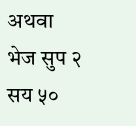अथवा भेज सुप २ सय ५०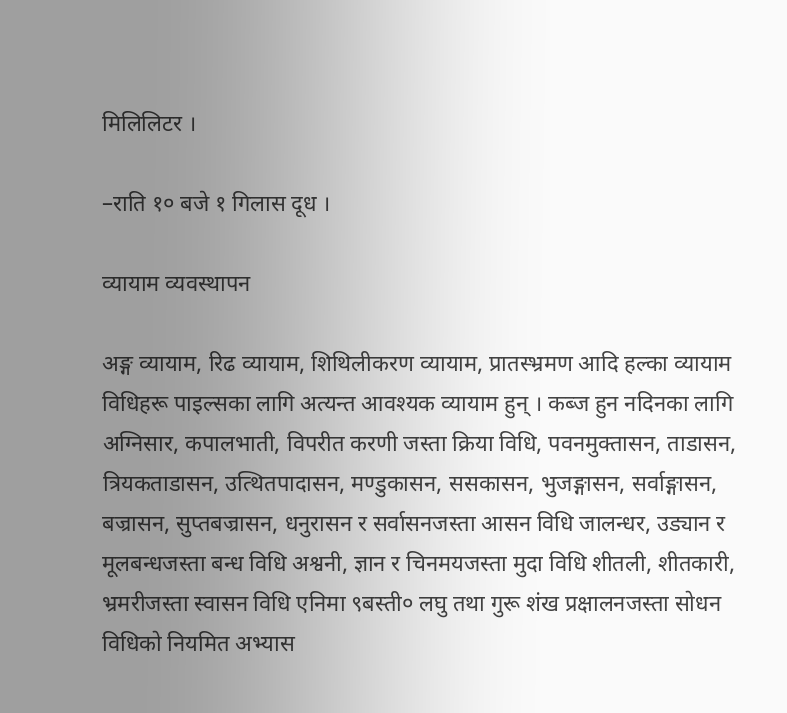मिलिलिटर ।

–राति १० बजे १ गिलास दूध ।

व्यायाम व्यवस्थापन

अङ्ग व्यायाम, रिढ व्यायाम, शिथिलीकरण व्यायाम, प्रातस्भ्रमण आदि हल्का व्यायाम विधिहरू पाइल्सका लागि अत्यन्त आवश्यक व्यायाम हुन् । कब्ज हुन नदिनका लागि अग्निसार, कपालभाती, विपरीत करणी जस्ता क्रिया विधि, पवनमुक्तासन, ताडासन, त्रियकताडासन, उत्थितपादासन, मण्डुकासन, ससकासन, भुजङ्गासन, सर्वाङ्गासन, बज्रासन, सुप्तबज्रासन, धनुरासन र सर्वासनजस्ता आसन विधि जालन्धर, उड्यान र मूलबन्धजस्ता बन्ध विधि अश्वनी, ज्ञान र चिनमयजस्ता मुदा विधि शीतली, शीतकारी, भ्रमरीजस्ता स्वासन विधि एनिमा ९बस्ती० लघु तथा गुरू शंख प्रक्षालनजस्ता सोधन विधिको नियमित अभ्यास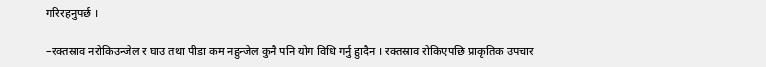गरिरहनुपर्छ ।

–रक्तस्राव नरोकिउन्जेल र घाउ तथा पीडा कम नहुन्जेल कुनै पनि योग विधि गर्नु हुादैन । रक्तस्राव रोकिएपछि प्राकृतिक उपचार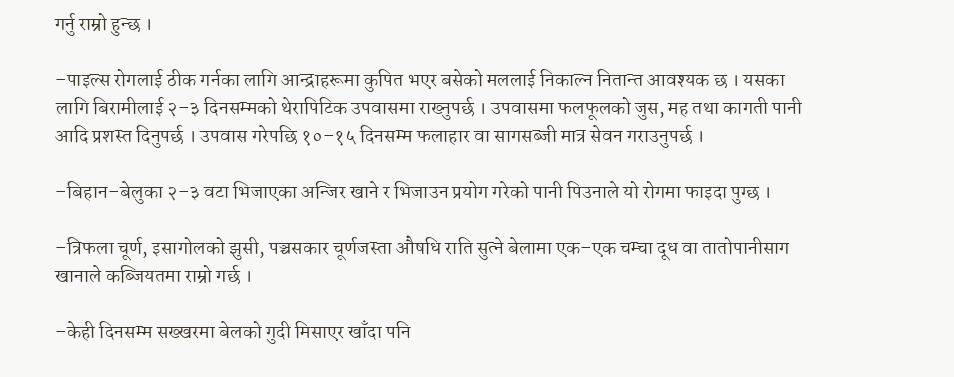गर्नु राम्रो हुन्छ ।

–पाइल्स रोगलाई ठीक गर्नका लागि आन्द्राहरूमा कुपित भएर बसेको मललाई निकाल्न नितान्त आवश्यक छ । यसका लागि बिरामीलाई २–३ दिनसम्मको थेरापिटिक उपवासमा राख्नुपर्छ । उपवासमा फलफूलको जुस, मह तथा कागती पानी आदि प्रशस्त दिनुपर्छ । उपवास गरेपछि १०–१५ दिनसम्म फलाहार वा सागसब्जी मात्र सेवन गराउनुपर्छ ।

–बिहान–बेलुका २–३ वटा भिजाएका अन्जिर खाने र भिजाउन प्रयोग गरेको पानी पिउनाले यो रोगमा फाइदा पुग्छ ।

–त्रिफला चूर्ण, इसागोलको झुसी, पञ्चसकार चूर्णजस्ता औषधि राति सुत्ने बेलामा एक–एक चम्चा दूध वा तातोपानीसाग खानाले कब्जियतमा राम्रो गर्छ ।

–केही दिनसम्म सख्खरमा बेलको गुदी मिसाएर खाँदा पनि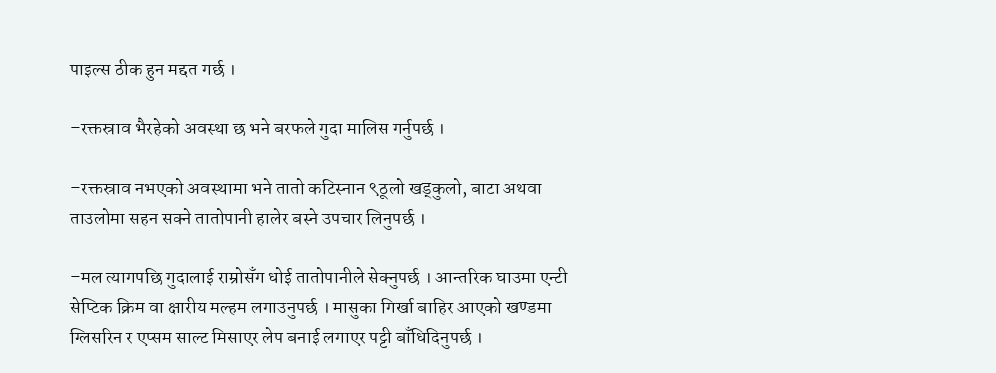पाइल्स ठीक हुन मद्दत गर्छ ।

–रक्तस्राव भैरहेको अवस्था छ भने बरफले गुदा मालिस गर्नुपर्छ ।

–रक्तस्राव नभएको अवस्थामा भने तातो कटिस्नान ९ठूलो खड्कुलो, बाटा अथवा ताउलोमा सहन सक्ने तातोपानी हालेर बस्ने उपचार लिनुपर्छ ।

–मल त्यागपछि गुदालाई राम्रोसँग धोई तातोपानीले सेक्नुपर्छ । आन्तरिक घाउमा एन्टी सेप्टिक क्रिम वा क्षारीय मल्हम लगाउनुपर्छ । मासुका गिर्खा बाहिर आएको खण्डमा ग्लिसरिन र एप्सम साल्ट मिसाएर लेप बनाई लगाएर पट्टी बाँधिदिनुपर्छ ।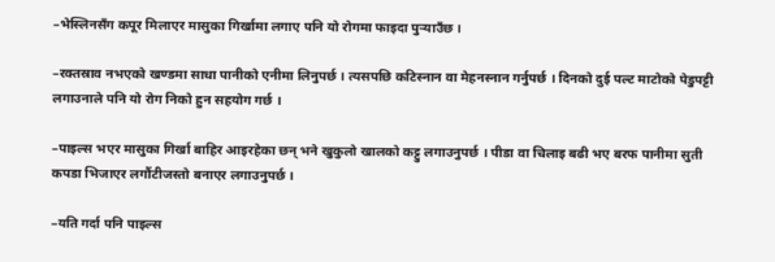–भेस्लिनसँग कपूर मिलाएर मासुका गिर्खामा लगाए पनि यो रोगमा फाइदा पुर्‍याउँछ ।

–रक्तस्राव नभएको खण्डमा साधा पानीको एनीमा लिनुपर्छ । त्यसपछि कटिस्नान वा मेहनस्नान गर्नुपर्छ । दिनको दुई पल्ट माटोको पेडुपट्टी लगाउनाले पनि यो रोग निको हुन सहयोग गर्छ ।

–पाइल्स भएर मासुका गिर्खा बाहिर आइरहेका छन् भने खुकुलो खालको कट्टु लगाउनुपर्छ । पीडा वा चिलाइ बढी भए बरफ पानीमा सुती कपडा भिजाएर लगौंटीजस्तो बनाएर लगाउनुपर्छ ।

–यति गर्दा पनि पाइल्स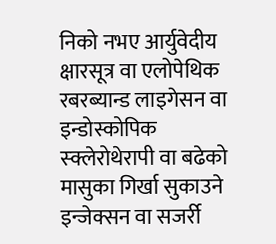निको नभए आर्युवेदीय क्षारसूत्र वा एलोपेथिक रबरब्यान्ड लाइगेसन वा इन्डोस्कोपिक स्क्लेरोथेरापी वा बढेको मासुका गिर्खा सुकाउने इन्जेक्सन वा सजर्री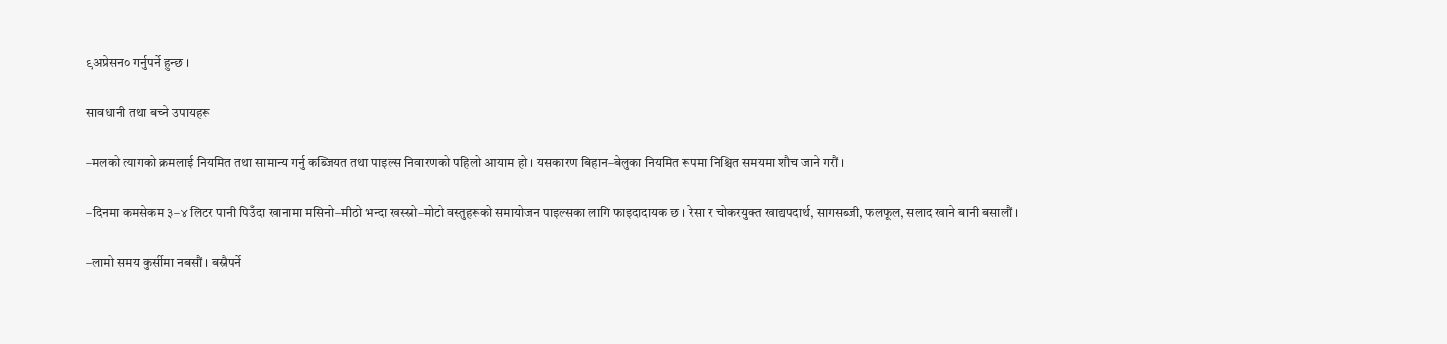९अप्रेसन० गर्नुपर्ने हुन्छ ।

सावधानी तथा बच्ने उपायहरू

–मलको त्यागको क्रमलाई नियमित तथा सामान्य गर्नु कब्जियत तथा पाइल्स निवारणको पहिलो आयाम हो । यसकारण बिहान–बेलुका नियमित रूपमा निश्चित समयमा शौच जाने गरौं ।

–दिनमा कमसेकम ३–४ लिटर पानी पिउँदा खानामा मसिनो–मीठो भन्दा खस्स्रो–मोटो वस्तुहरूको समायोजन पाइल्सका लागि फाइदादायक छ । रेसा र चोकरयुक्त खाद्यपदार्थ, सागसब्जी, फलफूल, सलाद खाने बानी बसालौं ।

–लामो समय कुर्सीमा नबसौं । बस्नैपर्ने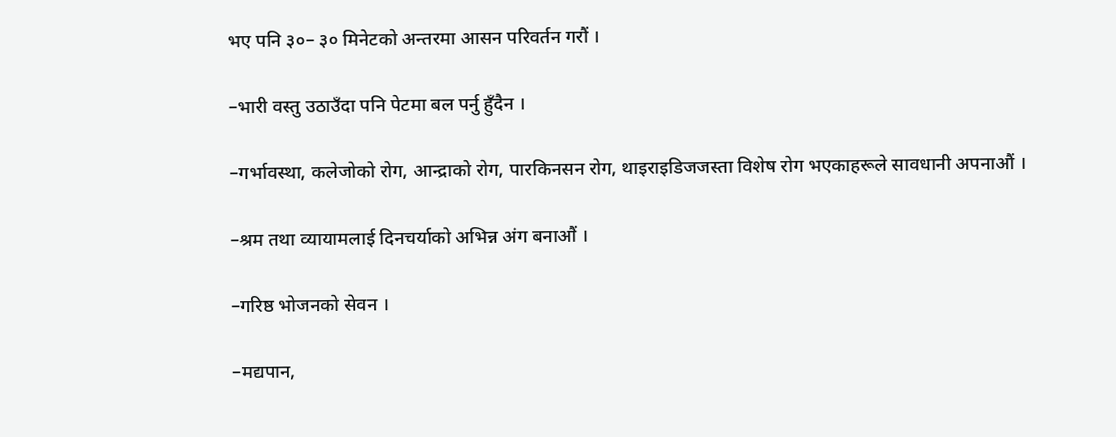भए पनि ३०– ३० मिनेटको अन्तरमा आसन परिवर्तन गरौं ।

–भारी वस्तु उठाउँदा पनि पेटमा बल पर्नु हुँदैन ।

–गर्भावस्था, कलेजोको रोग, आन्द्राको रोग, पारकिनसन रोग, थाइराइडिजजस्ता विशेष रोग भएकाहरूले सावधानी अपनाऔं ।

–श्रम तथा व्यायामलाई दिनचर्याको अभिन्न अंग बनाऔं ।

–गरिष्ठ भोजनको सेवन ।

–मद्यपान,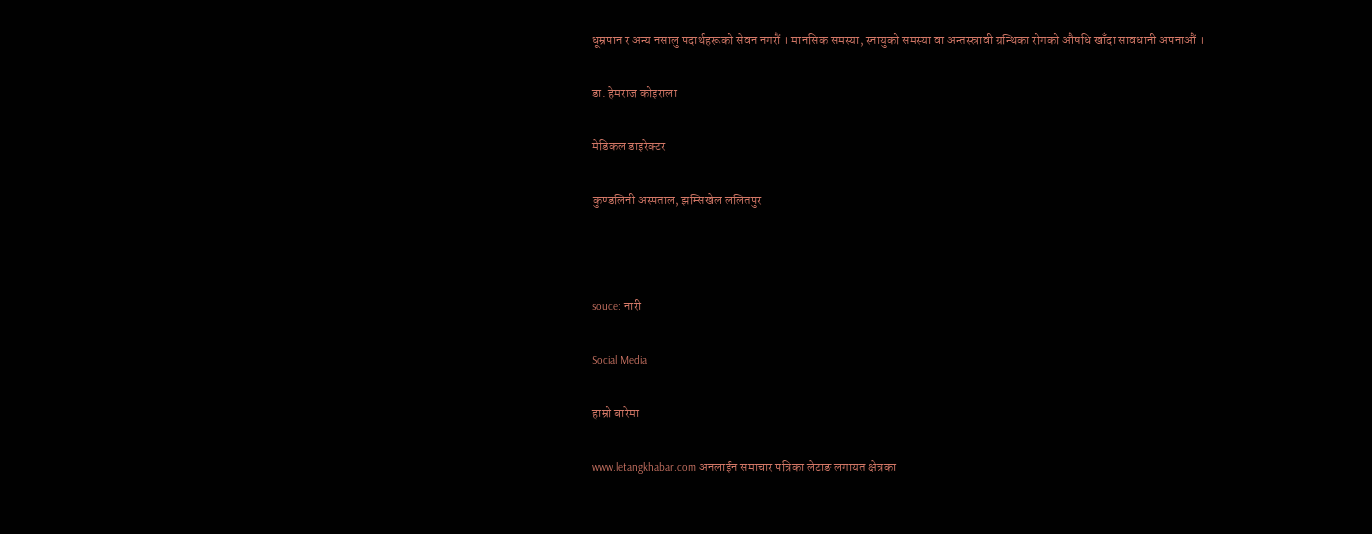धूम्रपान र अन्य नसालु पदार्थहरूको सेवन नगरौं । मानसिक समस्या, स्नायुको समस्या वा अन्तस्स्रावी ग्रन्थिका रोगको औषधि खाँदा सावधानी अपनाऔं ।

डा. हेमराज कोइराला

मेडिकल डाइरेक्टर

कुण्डलिनी अस्पताल, झम्सिखेल ललितपुर



souce: नारी

Social Media

हाम्रो बारेमा

www.letangkhabar.com अनलाईन समाचार पत्रिका लेटाङ लगायत क्षेत्रका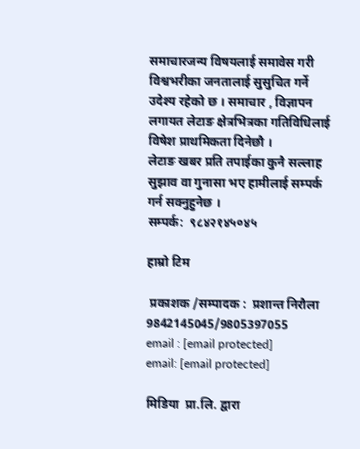समाचारजन्य विषयलाई समावेस गरी विश्वभरीका जनतालाई सुसुचित गर्ने उदेश्य रहेको छ । समाचार , विज्ञापन लगायत लेटाङ क्षेत्रभित्रका गतिविधिलाई विषेश प्राथमिकता दिनेछौ ।
लेटाङ खबर प्रति तपाईका कुनै सल्लाह सुझाव वा गुनासा भए हामीलाई सम्पर्क गर्न सक्नुहुनेछ ।
सम्पर्क:  ९८४२१४५०४५

हाम्रो टिम

 प्रकाशक /सम्पादक :  प्रशान्त निरौला
9842145045/9805397055
email : [email protected]
email: [email protected]

मिडिया  प्रा.लि. द्वारा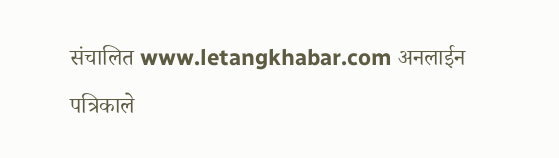संचालित www.letangkhabar.com अनलाईन पत्रिकाले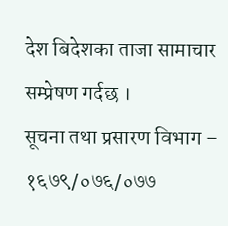देश बिदेशका ताजा सामाचार सम्प्रेषण गर्दछ ।
सूचना तथा प्रसारण विभाग – १६७९/०७६/०७७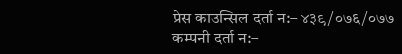प्रेस काउन्सिल दर्ता न:– ४३९/०७६/०७७
कम्पनी दर्ता न:–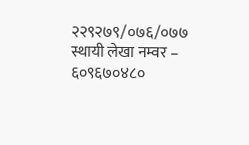२२९२७९/०७६/०७७
स्थायी लेखा नम्वर – ६०९६७०४८०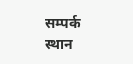सम्पर्क स्थान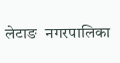लेटाङ  नगरपालिका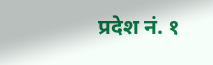प्रदेश नं. १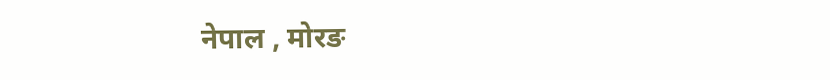नेपाल , मोरङ